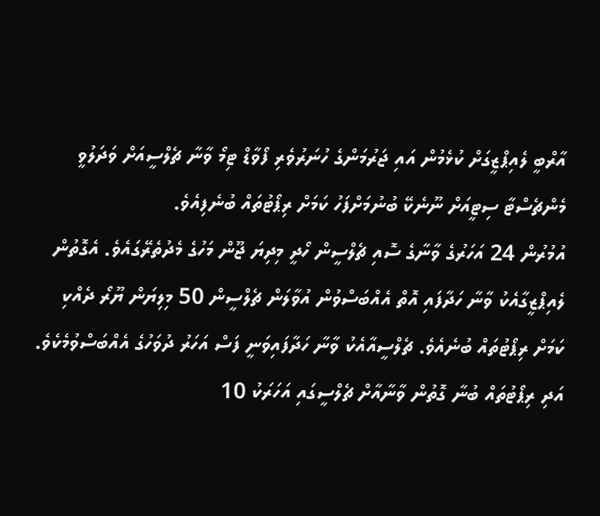އާރްބީ ލެއިޕްޒީގަށް ކުޅެމުން އައި ޖަރުމަންގެ ހުނަރުވެރި ފޯވާޑް ޓިމޯ ވާނާ ޗެލްސީއަށް ވަދަލުވީ މެންޗެސްޓާ ސިޓީއަށް ނޫނެކޭ ބުނުމަށްފަހު ކަމަށް ރިޕޯޓުތައް ބުނެފިއެވެ.
އުމުރުން 24 އަހަރުގެ ވާނާގެ ސޮއި ޗެލްސީން ހޯދީ މިދިޔަ ޖޫން މަހުގެ މެދުތެރޭގައެވެ. އެގޮތުން ލެއިޕްޒީގާއެކު ވާނާ ހަދާފައި އޮތް އެއްބަސްވުން އުވާލަން ޗެލްސީން 50 މިލިޔަން ޔޫރޯ ދެއްކި ކަމަށް ރިޕޯޓުތައް ބުނެއެވެ. ޗެލްސީއާއެކު ވާނާ ހަދާފައިވަނީ ފަސް އަހަރު ދުވަހުގެ އެއްބަސްވުމެކެވެ. އަދި ރިޕޯޓުތައް ބުނާ ގޮތުން ވާނާއާށް ޗެލްސީގައި އަހަރަކު 10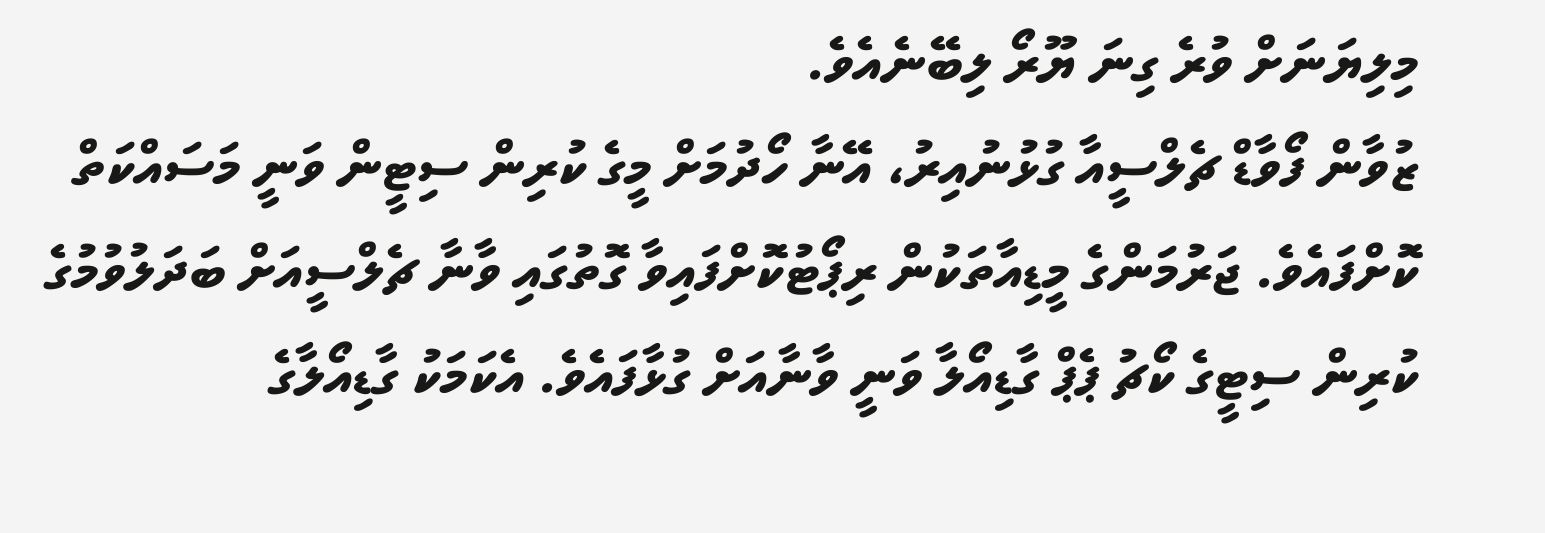މިލިޔަނަށް ވުރެ ގިނަ ޔޫރޯ ލިބޭނެއެވެ.
ޒުވާން ފޯވާޑް ޗެލްސީއާ ގުޅުނުއިރު، އޭނާ ހޯދުމަށް މީގެ ކުރިން ސިޓީން ވަނީ މަސައްކަތް ކޮށްފައެވެ. ޖަރުމަންގެ މީޑިއާތަކުން ރިޕޯޓުކޮށްފައިވާ ގޮތުގައި ވާނާ ޗެލްސީއަށް ބަދަލުވުމުގެ ކުރިން ސިޓީގެ ކޯޗު ޕެޕް ގާޑިއޯލާ ވަނީ ވާނާއަށް ގުޅާފައެވެ. އެކަމަކު ގާޑިއޯލާގެ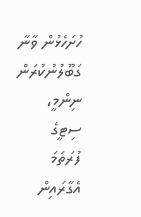ހުށަހެޅުން ވާނާ ގަބޫލުނުކުރަން ނިންމީ، ސިޓީގެ ފުރަތަމަ އެގާރައިން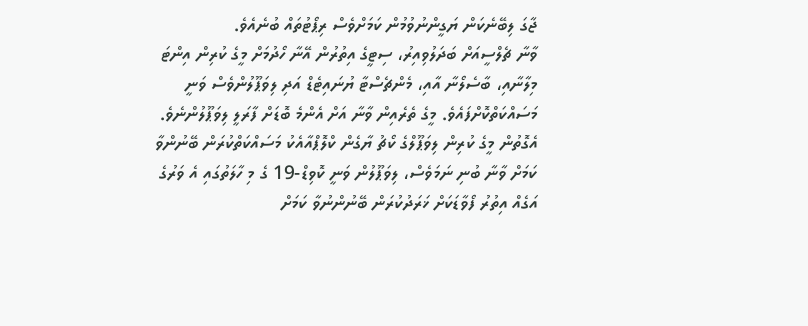ޖާގަ ލިބޭނެކަން ޔަގީންނުވުމުން ކަމަށްވެސް ރިޕޯޓުތައް ބުނެއެވެ.
ވާނާ ޗެލްސީއަށް ބަދަލުވިއިރު، ސިޓީގެ އިތުރުން އޭނާ ހޯދުމަށް މީގެ ކުރިން އިންޓަ މިލާނާއި، ބާސެލޯނާ އާއި، މެންޗެސްޓާ ޔުނައިޓެޑް އަދި ލިވަޕޫލުންވެސް ވަނީ މަސައްކަތްކޮށްފައެވެ. މީގެ ތެރެއިން ވާނާ އަށް އެންމެ ބޮޑަށް ފާރަލީ ލިވަޕޫލުންނެވެ.
އެގޮތުން މީގެ ކުރިން ލިވަޕޫލްގެ ކޯޗު ޔާގެން ކްލޮޕްއާއެކު މަސައްކަތްކުރަން ބޭނުންވާ ކަމަށް ވާނާ ބުނި ނަމަވެސް، ލިވަޕޫލުން ވަނީ ކޮވިޑް-19 ގެ މި ހާލަތުގައި އެ ވަރުގެ އަގެއް އިތުރު ފޯވާޑަކަށް ޚަރަދުކުރަން ބޭނުންނުވާ ކަމަށް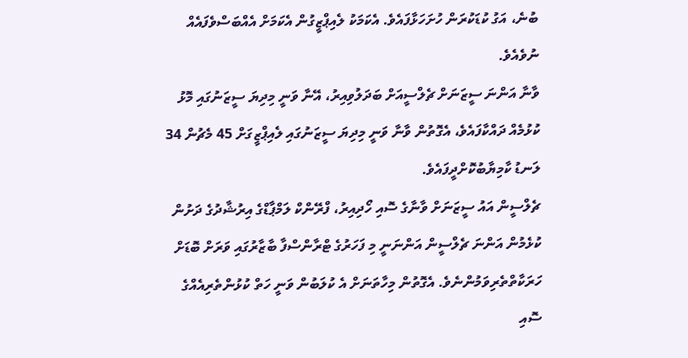ބުނެ، އަގު ކުޑަކުރަން ހުށަހަޅާފައެވެ. އެކަމަކު ލެއިޕްޒީގުން އެކަމަށް އެއްބަސްވެފައެއް ނުވެއެވެ.
ވާނާ އަންނަ ސީޒަނަށް ޗެލްސީއަށް ބަދަލުވިއިރު، އޭނާ ވަނީ މިދިޔަ ސީޒަނުގައި މޮޅު ކުޅުމެއް ދައްކާފައެވެ، އެގޮތުން ވާނާ ވަނީ މިދިޔަ ސީޒަނުގައި ލެއިޕްޒީގަށް 45 މެޗުން 34 ލަނޑު ކާމިޔާބުކޮށްދީފައެވެ.
ޗެލްސީން އައު ސީޒަނަށް ވާނާގެ ސޮއި ހޯދިއިރު، ފްރޭންކް ލަމްޕާޑްގެ އިރުޝާދުގެ ދަށުން ކުޅެމުން އަންނަ ޗެލްސީން އަންނަނީ މި ފަހަރުގެ ޓްރާންސްފާ ބާޒާރުގައި ވަރަށް ބޮޑަށް ހަރަކާތްތެރިވަމުންނެވެ. އެގޮތުން މިހާތަނަށް އެ ކުލަބުން ވަނީ ހަތް ކުޅުންތެރިއެއްގެ ސޮއި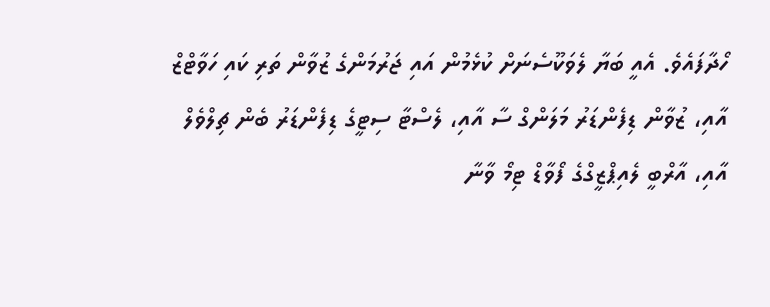ހޯދާފައެވެ. އެއީ ބަޔާ ލެވަކޫސެނަށް ކުޅެމުން އައި ޖަރުމަންގެ ޒުވާން ތަރި ކައި ހަވާޓްޒް އާއި، ޒުވާން ޑިފެންޑަރު މަލަންގް ސާ އާއި، ލެސްޓާ ސިޓީގެ ޑިފެންޑަރު ބެން ޗިލްވެލް އާއި، އާރްބީ ލެއިޕްޒީގްގެ ފޯވާޑް ޓިމޯ ވާނާ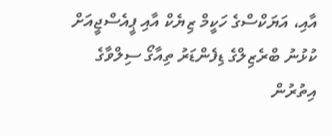އާއި، އަޔަކްސްގެ ހަކީމް ޒިޔެކް އާއި ޕީއެސްޖީއަށް ކުޅުނު ބްރެޒިލްގެ ޑިފެންޑަރު ތިއާގޯ ސިލްވާގެ އިތުރުން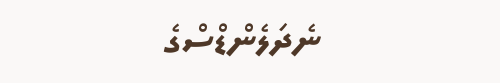ނެދަލެންޑްސްގެ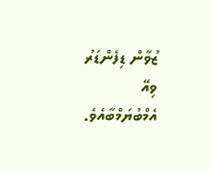ޒުވާން ޑިފެންޑަރު ވިއޭ އެމްބުޔަމްބާއެވެ.